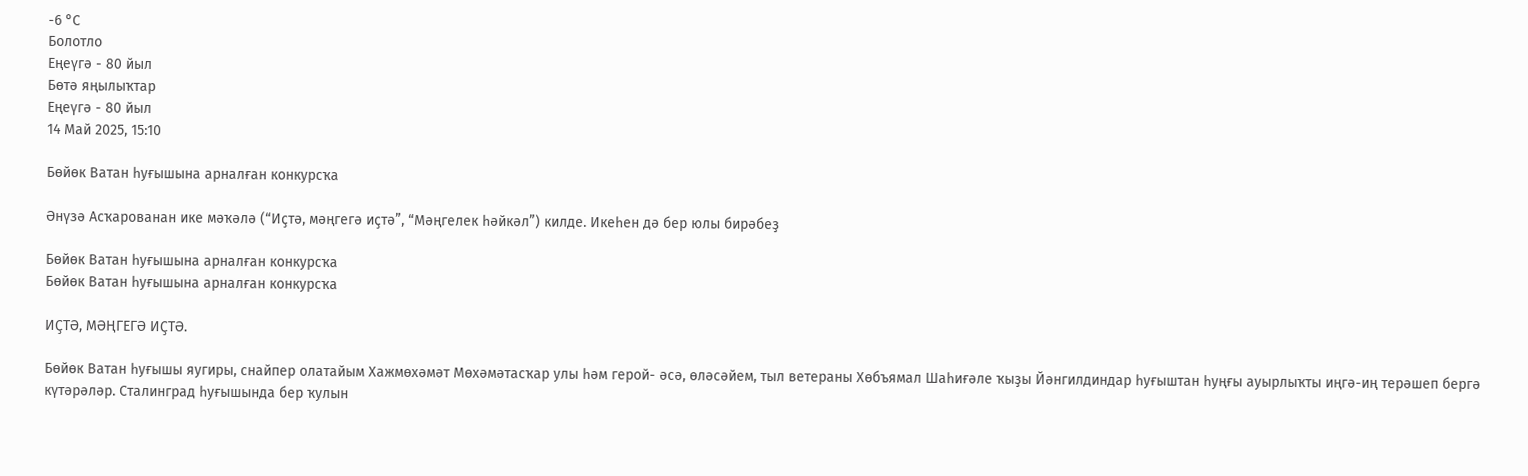-6 °С
Болотло
Еңеүгә - 80 йыл
Бөтә яңылыҡтар
Еңеүгә - 80 йыл
14 Май 2025, 15:10

Бөйөк Ватан һуғышына арналған конкурсҡа

Әнүзә Асҡарованан ике мәҡәлә (“Иҫтә, мәңгегә иҫтә”, “Мәңгелек һәйкәл”) килде. Икеһен дә бер юлы бирәбеҙ

Бөйөк Ватан һуғышына арналған конкурсҡа
Бөйөк Ватан һуғышына арналған конкурсҡа

ИҪТӘ, МӘҢГЕГӘ ИҪТӘ.

Бөйөк Ватан һуғышы яугиры, снайпер олатайым Хажмөхәмәт Мөхәмәтасҡар улы һәм герой- әсә, өләсәйем, тыл ветераны Хөбъямал Шаһиғәле ҡыҙы Йәнгилдиндар һуғыштан һуңғы ауырлыҡты иңгә-иң терәшеп бергә күтәрәләр. Сталинград һуғышында бер ҡулын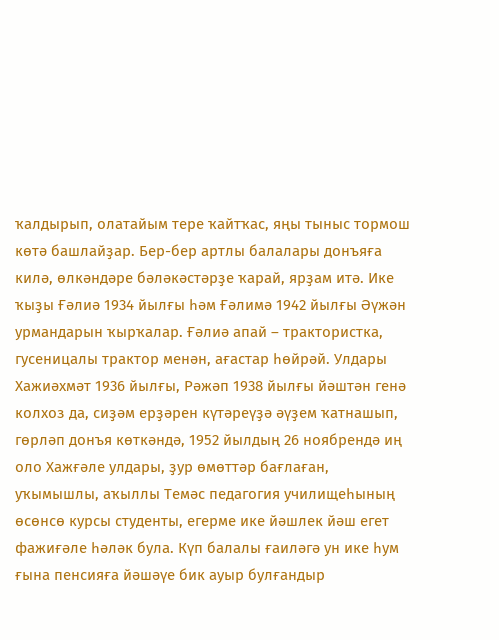ҡалдырып, олатайым тере ҡайтҡас, яңы тыныс тормош көтә башлайҙар. Бер-бер артлы балалары донъяға килә, өлкәндәре бәләкәстәрҙе ҡарай, ярҙам итә. Ике ҡыҙы Ғәлиә 1934 йылғы һәм Ғәлимә 1942 йылғы Әүжән урмандарын ҡырҡалар. Ғәлиә апай – трактористка, гусеницалы трактор менән, ағастар һөйрәй. Улдары Хажиәхмәт 1936 йылғы, Рәжәп 1938 йылғы йәштән генә колхоз да, сиҙәм ерҙәрен күтәреүҙә әүҙем ҡатнашып, гөрләп донъя көткәндә, 1952 йылдың 26 ноябрендә иң оло Хажғәле улдары, ҙур өмөттәр бағлаған, уҡымышлы, аҡыллы Темәс педагогия училищеһының өсөнсө курсы студенты, егерме ике йәшлек йәш егет фажиғәле һәләк була. Күп балалы ғаиләгә ун ике һум ғына пенсияға йәшәүе бик ауыр булғандыр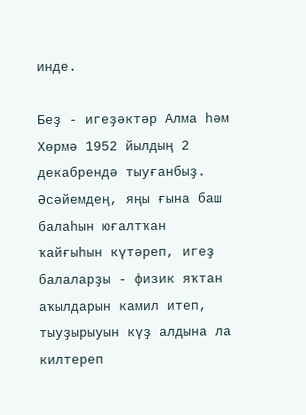инде.

Беҙ - игеҙәктәр Алма һәм Хөрмә 1952 йылдың 2 декабрендә тыуғанбыҙ. Әсәйемдең, яңы ғына баш балаһын юғалтҡан ҡайғыһын күтәреп, игеҙ балаларҙы - физик яҡтан аҡылдарын камил итеп, тыуҙырыуын күҙ алдына ла килтереп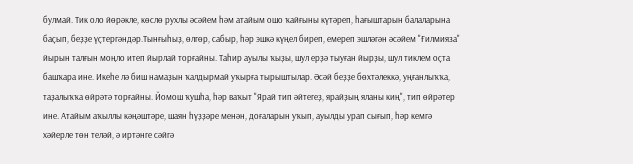булмай. Тик оло йөрәкле, көслө рухлы әсәйем һәм атайым ошо ҡайғыны күтәреп, һағыштарын балаларына баҫып, беҙҙе үҫтергәндәр.Тынғыһыҙ, өлгөр, сабыр, һәр эшкә күңел биреп, емереп эшләгән әсәйем "Ғилмияза" йырын талғын моңло итеп йырлай торғайны. Таһир ауылы ҡыҙы, шул ерҙә тыуған йырҙы, шул тиклем оҫта башҡара ине. Икеһе лә биш намаҙын ҡалдырмай уҡырға тырыштылар. Әсәй беҙҙе бөхтәлеккә, уңғанлыҡҡа, таҙалыҡҡа өйрәтә торғайны. Йомош ҡушһа, һәр ваҡыт "Ярай тип әйтегеҙ, ярайҙың яланы киң", тип өйрәтер ине. Атайым аҡыллы кәңәштәре, шаян һүҙҙәре менән, доғаларын уҡып, ауылды урап сығып, һәр кемгә хәйерле төн теләй, ә иртәнге сәйгә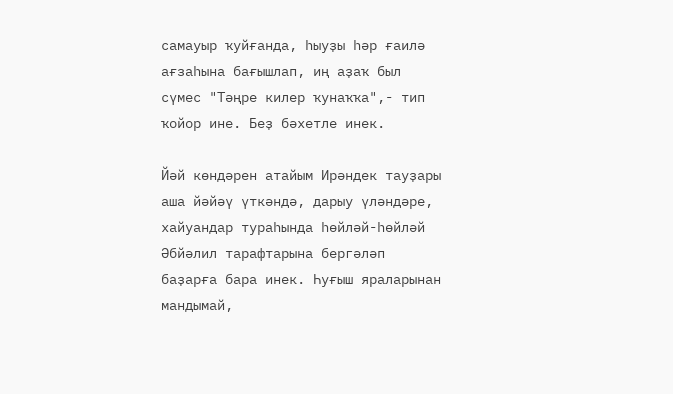самауыр ҡуйғанда, һыуҙы һәр ғаилә ағзаһына бағышлап, иң аҙаҡ был сүмес "Тәңре килер ҡунаҡҡа",- тип ҡойор ине. Беҙ бәхетле инек.

Йәй көндәрен атайым Ирәндек тауҙары аша йәйәү үткәндә, дарыу үләндәре, хайуандар тураһында һөйләй-һөйләй Әбйәлил тарафтарына бергәләп баҙарға бара инек. Һуғыш яраларынан мандымай,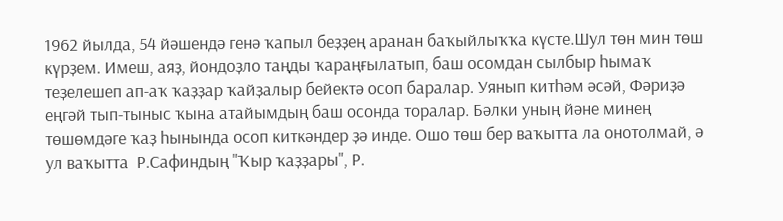1962 йылда, 54 йәшендә генә ҡапыл беҙҙең аранан баҡыйлыҡҡа күсте.Шул төн мин төш күрҙем. Имеш, аяҙ, йондоҙло таңды ҡараңғылатып, баш осомдан сылбыр һымаҡ теҙелешеп ап-аҡ ҡаҙҙар ҡайҙалыр бейектә осоп баралар. Уянып китһәм әсәй, Фәриҙә еңгәй тып-тыныс ҡына атайымдың баш осонда торалар. Бәлки уның йәне минең төшөмдәге ҡаҙ һынында осоп киткәндер ҙә инде. Ошо төш бер ваҡытта ла онотолмай, ә ул ваҡытта  Р.Сафиндың "Ҡыр ҡаҙҙары", Р.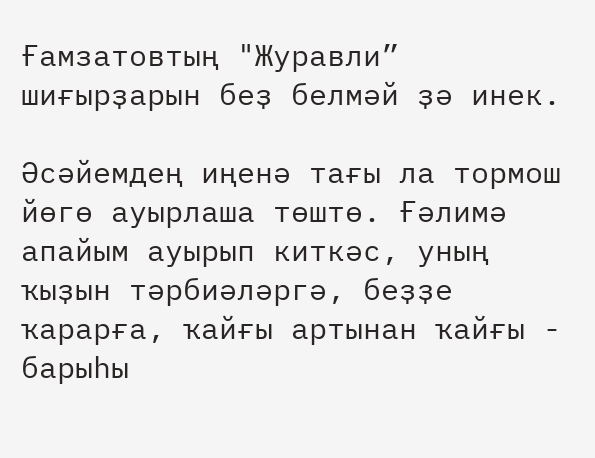Ғамзатовтың "Журавли” шиғырҙарын беҙ белмәй ҙә инек.

Әсәйемдең иңенә тағы ла тормош йөгө ауырлаша төштө. Ғәлимә апайым ауырып киткәс, уның ҡыҙын тәрбиәләргә, беҙҙе ҡарарға, ҡайғы артынан ҡайғы - барыһы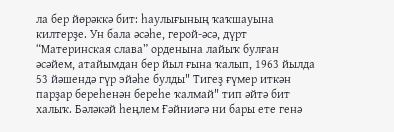ла бер йөрәккә бит: һаулығының ҡаҡшауына килтерҙе. Ун бала әсәһе, герой-әсә, дүрт “Материнская слава” орденына лайыҡ булған әсәйем, атайымдан бер йыл ғына ҡалып, 1963 йылда 53 йәшендә гүр эйәһе булды" Тигеҙ ғүмер иткән парҙар береһенән береһе ҡалмай" тип әйтә бит халыҡ. Бәләкәй һеңлем Ғәйниәгә ни бары ете генә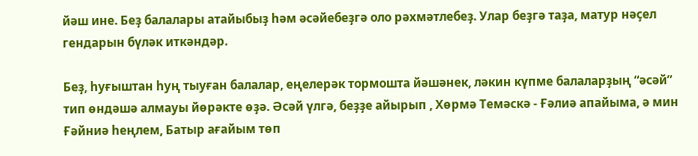йәш ине. Беҙ балалары атайыбыҙ һәм әсәйебеҙгә оло рәхмәтлебеҙ. Улар беҙгә таҙа, матур нәҫел гендарын бүләк иткәндәр.

Беҙ, һуғыштан һуң тыуған балалар, еңелерәк тормошта йәшәнек, ләкин күпме балаларҙың “әсәй” тип өндәшә алмауы йөрәкте өҙә. Әсәй үлгә, беҙҙе айырып , Хөрмә Темәскә - Ғәлиә апайыма, ә мин Ғәйниә һеңлем, Батыр ағайым төп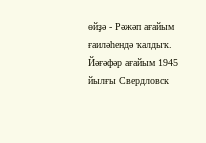өйҙә - Рәжәп ағайым ғаиләһендә ҡалдыҡ. Йәғәфәр ағайым 1945 йылғы Свердловск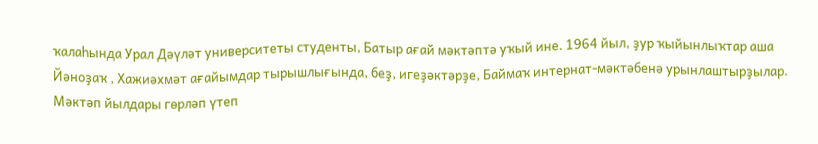ҡалаһында Урал Дәүләт университеты студенты, Батыр ағай мәктәптә уҡый ине. 1964 йыл, ҙур ҡыйынлыҡтар аша Йәноҙаҡ , Хажиәхмәт ағайымдар тырышлығында, беҙ, игеҙәктәрҙе, Баймаҡ интернат-мәктәбенә урынлаштырҙылар. Мәктәп йылдары гөрләп үтеп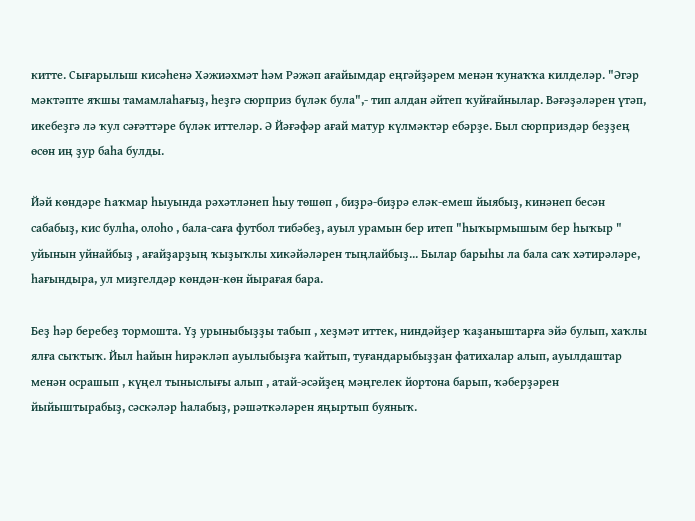китте. Сығарылыш кисәһенә Хәжиәхмәт һәм Рәжәп ағайымдар еңгәйҙәрем менән ҡунаҡҡа килделәр. "Әгәр мәктәпте яҡшы тамамлаһағыҙ, һеҙгә сюрприз бүләк була",- тип алдан әйтеп ҡуйғайнылар. Вәғәҙәләрен үтәп, икебеҙгә лә ҡул сәғәттәре бүләк иттеләр. Ә Йәғәфәр ағай матур күлмәктәр ебәрҙе. Был сюрприздәр беҙҙең өсөн иң ҙур баһа булды.

Йәй көндәре Һаҡмар һыуында рәхәтләнеп һыу төшөп , биҙрә-биҙрә еләк-емеш йыябыҙ, кинәнеп бесән сабабыҙ, кис булһа, олоһо , бала-саға футбол тибәбеҙ, ауыл урамын бер итеп "һыҡырмышым бер һыҡыр " уйынын уйнайбыҙ , ағайҙарҙың ҡыҙыҡлы хикәйәләрен тыңлайбыҙ... Былар барыһы ла бала саҡ хәтирәләре, һағындыра, ул миҙгелдәр көндән-көн йырағая бара.

Беҙ һәр беребеҙ тормошта. Үҙ урыныбыҙҙы табып , хеҙмәт иттек, ниндәйҙер ҡаҙаныштарға эйә булып, хаҡлы ялға сыҡтыҡ. Йыл һайын һирәкләп ауылыбыҙға ҡайтып, туғандарыбыҙҙан фатихалар алып, ауылдаштар менән осрашып , күңел тыныслығы алып , атай-әсәйҙең мәңгелек йортона барып, ҡәберҙәрен йыйыштырабыҙ, сәскәләр һалабыҙ, рәшәткәләрен яңыртып буяныҡ.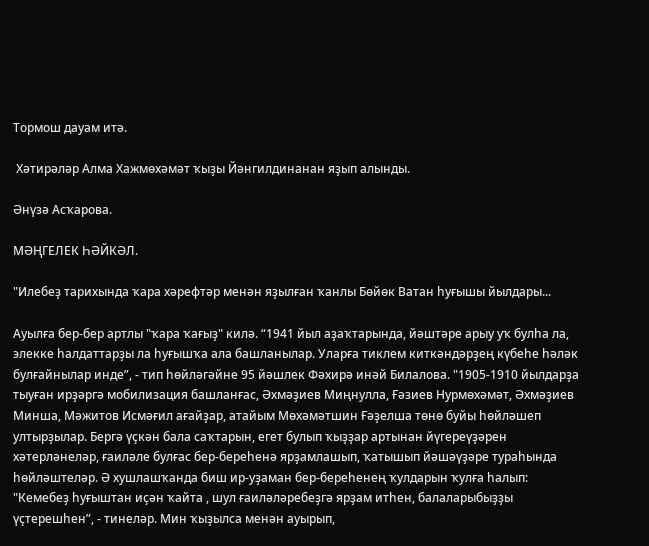Тормош дауам итә.

 Хәтирәләр Алма Хажмөхәмәт ҡыҙы Йәнгилдинанан яҙып алынды.

Әнүзә Асҡарова.

МӘҢГЕЛЕК ҺӘЙКӘЛ.

"Илебеҙ тарихында ҡара хәрефтәр менән яҙылған ҡанлы Бөйөк Ватан һуғышы йылдары...

Ауылға бер-бер артлы "ҡара ҡағыҙ" килә. “1941 йыл аҙаҡтарында, йәштәре арыу уҡ булһа ла, элекке һалдаттарҙы ла һуғышҡа ала башланылар. Уларға тиклем киткәндәрҙең күбеһе һәләк булғайнылар инде”, - тип һөйләгәйне 95 йәшлек Фәхирә инәй Билалова. "1905-1910 йылдарҙа тыуған ирҙәргә мобилизация башланғас, Әхмәҙиев Миңнулла, Ғәзиев Нурмөхәмәт, Әхмәҙиев Минша, Мәжитов Исмәғил ағайҙар, атайым Мөхәмәтшин Ғәҙелша төнө буйы һөйләшеп ултырҙылар. Бергә үҫкән бала саҡтарын, егет булып ҡыҙҙар артынан йүгереүҙәрен хәтерләнеләр, ғаиләле булғас бер-береһенә ярҙамлашып, ҡатышып йәшәүҙәре тураһында һөйләштеләр. Ә хушлашҡанда биш ир-уҙаман бер-береһенең ҡулдарын ҡулға һалып: "Кемебеҙ һуғыштан иҫән ҡайта , шул ғаиләләребеҙгә ярҙам итһен, балаларыбыҙҙы үҫтерешһен”, - тинеләр. Мин ҡыҙылса менән ауырып,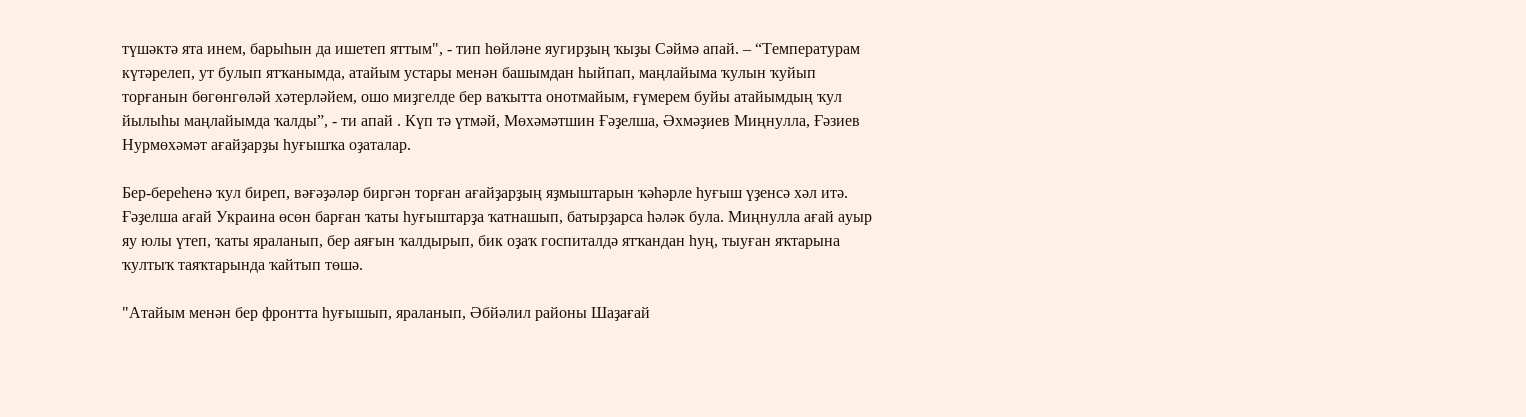түшәктә ята инем, барыһын да ишетеп яттым", - тип һөйләне яугирҙың ҡыҙы Сәймә апай. – “Температурам күтәрелеп, ут булып ятҡанымда, атайым устары менән башымдан һыйпап, маңлайыма ҡулын ҡуйып торғанын бөгөнгөләй хәтерләйем, ошо миҙгелде бер ваҡытта онотмайым, ғүмерем буйы атайымдың ҡул йылыһы маңлайымда ҡалды”, - ти апай . Күп тә үтмәй, Мөхәмәтшин Ғәҙелша, Әхмәҙиев Миңнулла, Ғәзиев Нурмөхәмәт ағайҙарҙы һуғышҡа оҙаталар.

Бер-береһенә ҡул биреп, вәғәҙәләр биргән торған ағайҙарҙың яҙмыштарын ҡәһәрле һуғыш үҙенсә хәл итә. Ғәҙелша ағай Украина өсөн барған ҡаты һуғыштарҙа ҡатнашып, батырҙарса һәләк була. Миңнулла ағай ауыр яу юлы үтеп, ҡаты яраланып, бер аяғын ҡалдырып, бик оҙаҡ госпиталдә ятҡандан һуң, тыуған яҡтарына ҡултыҡ таяҡтарында ҡайтып төшә.

"Атайым менән бер фронтта һуғышып, яраланып, Әбйәлил районы Шаҙағай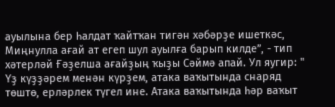ауылына бер һалдат ҡайтҡан тигән хәбәрҙе ишеткәс, Миңнулла ағай ат егеп шул ауылға барып килде”, - тип хәтерләй Ғәҙелша ағайҙың ҡыҙы Сәймә апай. Ул яугир: " Үҙ күҙҙәрем менән күрҙем, атака ваҡытында снаряд төштө, ерләрлек түгел ине. Атака ваҡытында һәр ваҡыт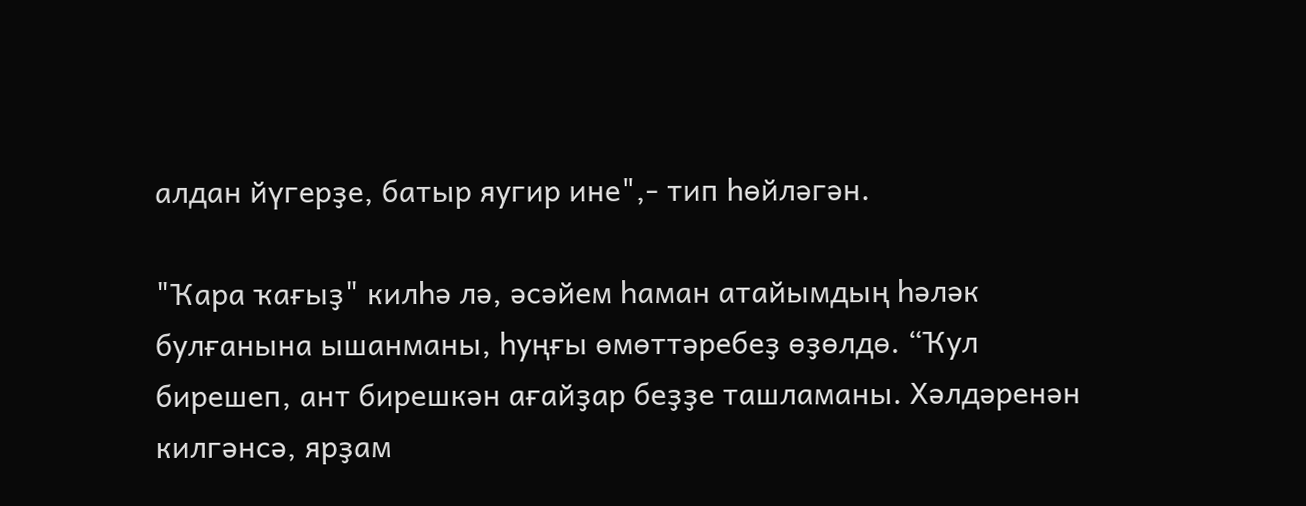алдан йүгерҙе, батыр яугир ине",- тип һөйләгән.

"Ҡара ҡағыҙ" килһә лә, әсәйем һаман атайымдың һәләк булғанына ышанманы, һуңғы өмөттәребеҙ өҙөлдө. “Ҡул бирешеп, ант бирешкән ағайҙар беҙҙе ташламаны. Хәлдәренән килгәнсә, ярҙам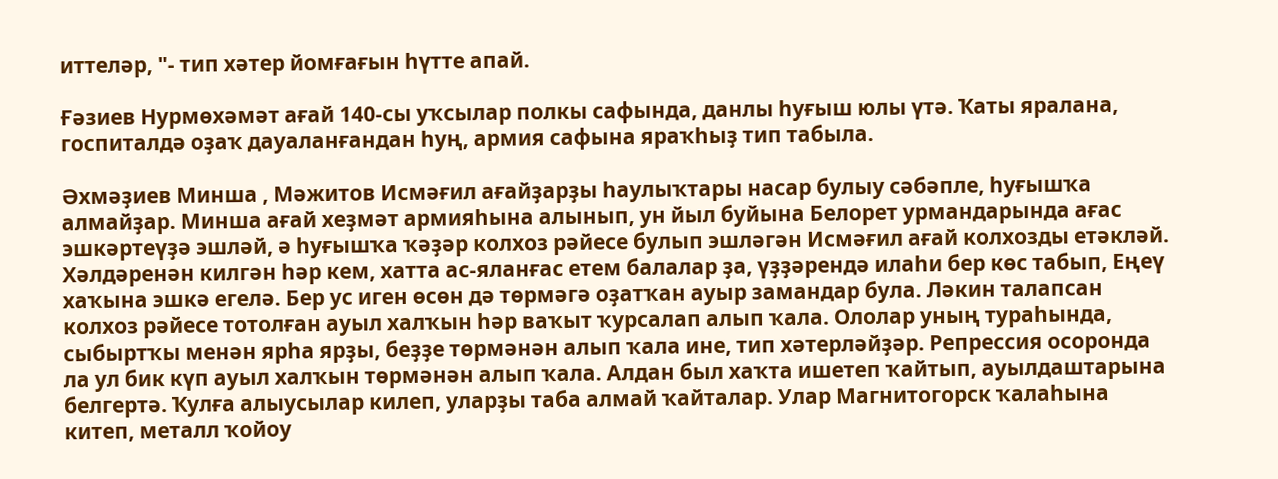иттеләр, "- тип хәтер йомғағын һүтте апай.

Ғәзиев Нурмөхәмәт ағай 140-сы уҡсылар полкы сафында, данлы һуғыш юлы үтә. Ҡаты яралана, госпиталдә оҙаҡ дауаланғандан һуң, армия сафына яраҡһыҙ тип табыла.

Әхмәҙиев Минша , Мәжитов Исмәғил ағайҙарҙы һаулыҡтары насар булыу сәбәпле, һуғышҡа алмайҙар. Минша ағай хеҙмәт армияһына алынып, ун йыл буйына Белорет урмандарында ағас эшкәртеүҙә эшләй, ә һуғышҡа ҡәҙәр колхоз рәйесе булып эшләгән Исмәғил ағай колхозды етәкләй. Хәлдәренән килгән һәр кем, хатта ас-яланғас етем балалар ҙа, үҙҙәрендә илаһи бер көс табып, Еңеү хаҡына эшкә егелә. Бер ус иген өсөн дә төрмәгә оҙатҡан ауыр замандар була. Ләкин талапсан колхоз рәйесе тотолған ауыл халҡын һәр ваҡыт ҡурсалап алып ҡала. Ололар уның тураһында, сыбыртҡы менән ярһа ярҙы, беҙҙе төрмәнән алып ҡала ине, тип хәтерләйҙәр. Репрессия осоронда ла ул бик күп ауыл халҡын төрмәнән алып ҡала. Алдан был хаҡта ишетеп ҡайтып, ауылдаштарына белгертә. Ҡулға алыусылар килеп, уларҙы таба алмай ҡайталар. Улар Магнитогорск ҡалаһына китеп, металл ҡойоу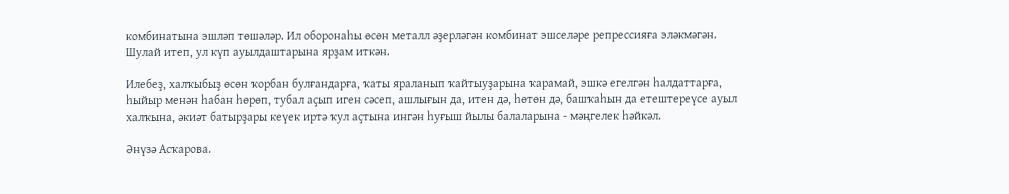комбинатына эшләп төшәләр. Ил оборонаһы өсөн металл әҙерләгән комбинат эшселәре репрессияға эләкмәгән. Шулай итеп, ул күп ауылдаштарына ярҙам иткән.

Илебеҙ, халҡыбыҙ өсөн ҡорбан булғандарға, ҡаты яраланып ҡайтыуҙарына ҡарамай, эшкә егелгән һалдаттарға, һыйыр менән һабан һөрөп, тубал аҫып иген сәсеп, ашлығын да, итен дә, һөтөн дә, башҡаһын да етештереүсе ауыл халҡына, әкиәт батырҙары кеүек иртә ҡул аҫтына ингән һуғыш йылы балаларына - мәңгелек һәйкәл.

Әнүзә Асҡарова.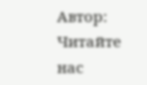Автор:
Читайте нас